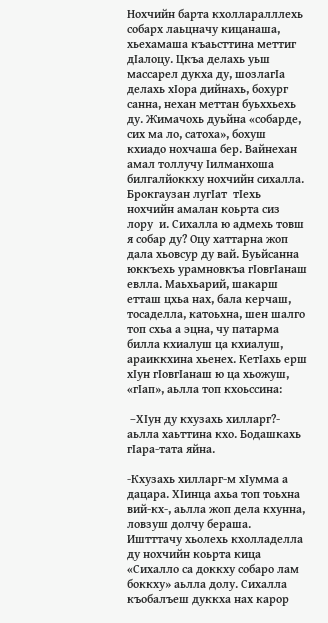Нохчийн барта кхолларалллехь собарх лаьцначу кицанаша, хьехамаша къаьсттина меттиг дIалоцу. Цкъа делахь уьш массарел дукха ду, шозлагIа делахь хIора дийнахь, бохург санна, нехан меттан буьххьехь ду. Жимачохь дуьйна «собарде, сих ма ло, сатоха», бохуш кхиадо нохчаша бер. Вайнехан амал толлучу Iилманхоша билгалйоккху нохчийн сихалла. Брокгаузан лугIат  тIехь нохчийн амалан коьрта сиз лору  и. Сихалла ю адмехь товш я собар ду? Оцу хаттарна жоп дала хьовсур ду вай. Буьйсанна юккъехь урамновкъа гIовгIанаш евлла. Маьхьарий, шакарш етташ цхьа нах, бала керчаш, тосаделла, катоьхна, шен шалго топ схьа а эцна, чу патарма билла кхиалуш ца кхиалуш, араиккхина хьенех. КетIахь ерш хIун гIовгIанаш ю ца хьожуш, «гIап», аьлла топ кхоьссина:

 –ХIун ду кхузахь хилларг?- аьлла хаьттина кхо. Бодашкахь гIара-тата яйна.

-Кхузахь хилларг-м хIумма а дацара. ХIинца ахьа топ тоьхна вий-кх-, аьлла жоп дела кхунна, ловзуш долчу бераша. Иштттачу хьолехь кхолладелла ду нохчийн коьрта кица «Сихалло са доккху собаро лам боккху» аьлла долу. Сихалла къобалъеш дуккха нах карор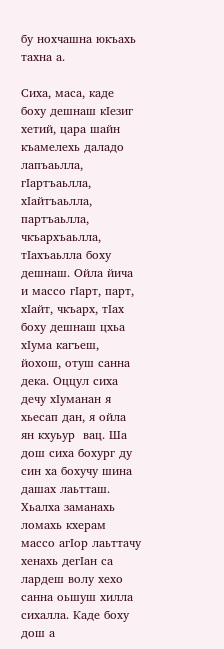бу нохчашна юкъахь тахна а.

Сиха, маса, каде боху дешнаш кIезиг хетий, цара шайн къамелехь даладо лапъаьлла, гIартъаьлла, хIайтъаьлла, партъаьлла, чкъархъаьлла, тIахъаьлла боху дешнаш. Ойла йича и массо гIарт, парт, хIайт, чкъарх, тIах боху дешнаш цхьа хIума кагъеш, йохош, отуш санна дека. Оццул сиха дечу хIуманан я хьесап дан, я ойла ян кхуьур  вац. Ша дош сиха бохург ду син ха бохучу шина дашах лаьтташ. Хьалха заманахь ломахь кхерам массо агIор лаьттачу хенахь дегIан са лардеш волу хехо  санна оьшуш хилла сихалла. Каде боху дош а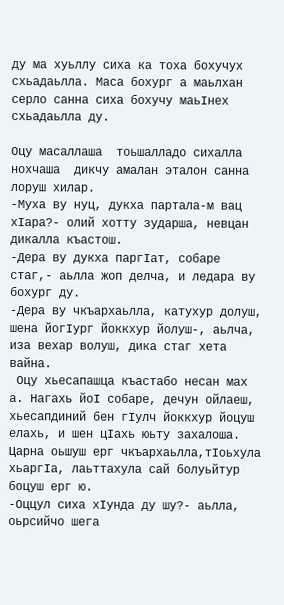ду ма хуьллу сиха ка тоха бохучух схьадаьлла. Маса бохург а маьлхан серло санна сиха бохучу маьIнех схьадаьлла ду.

Оцу масаллаша  тоьшалладо сихалла нохчаша  дикчу амалан эталон санна лоруш хилар.
-Муха ву нуц, дукха партала-м вац хIара?- олий хотту зударша, невцан дикалла къастош.
-Дера ву дукха паргIат, собаре стаг,- аьлла жоп делча, и ледара ву бохург ду.
-Дера ву чкъархаьлла, катухур долуш, шена йогIург йоккхур йолуш-, аьлча, иза вехар волуш, дика стаг хета вайна.
 Оцу хьесапашца къастабо несан мах а. Нагахь йоI собаре, дечун ойлаеш, хьесапдиний бен гIулч йоккхур йоцуш елахь, и шен цIахь юьту захалоша. Царна оьшуш ерг чкъархаьлла,тIоьхула хьаргIа, лаьттахула сай болуьйтур боцуш ерг ю.
-Оццул сиха хIунда ду шу?- аьлла, оьрсийчо шега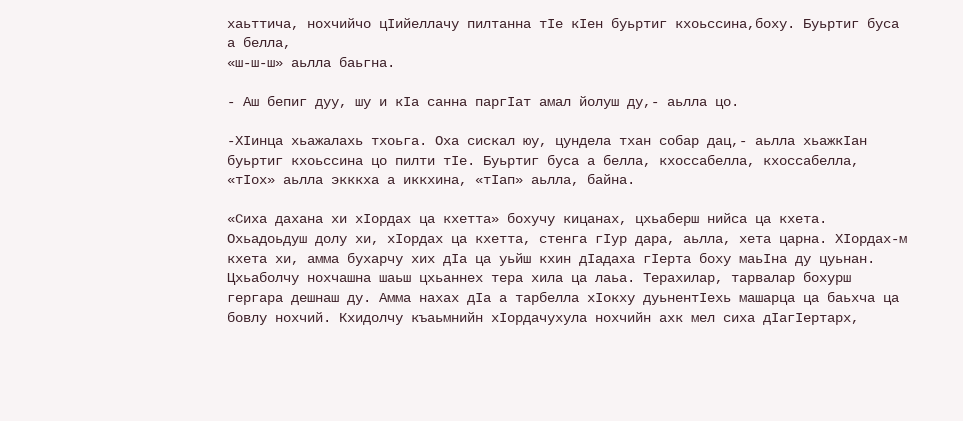хаьттича, нохчийчо цIийеллачу пилтанна тIе кIен буьртиг кхоьссина,боху. Буьртиг буса а белла,
«ш-ш-ш» аьлла баьгна.

- Аш бепиг дуу, шу и кIа санна паргIат амал йолуш ду,- аьлла цо.

-ХIинца хьажалахь тхоьга. Оха сискал юу, цундела тхан собар дац,- аьлла хьажкIан буьртиг кхоьссина цо пилти тIе. Буьртиг буса а белла, кхоссабелла, кхоссабелла, «тIох» аьлла экккха а иккхина, «тIап» аьлла, байна.

«Сиха дахана хи хIордах ца кхетта» бохучу кицанах, цхьаберш нийса ца кхета. Охьадоьдуш долу хи, хIордах ца кхетта, стенга гIур дара, аьлла, хета царна. ХIордах-м кхета хи, амма бухарчу хих дIа ца уьйш кхин дIадаха гIерта боху маьIна ду цуьнан. Цхьаболчу нохчашна шаьш цхьаннех тера хила ца лаьа. Терахилар, тарвалар бохурш гергара дешнаш ду. Амма нахах дIа а тарбелла хIокху дуьнентIехь машарца ца баьхча ца бовлу нохчий. Кхидолчу къаьмнийн хIордачухула нохчийн ахк мел сиха дIагIертарх,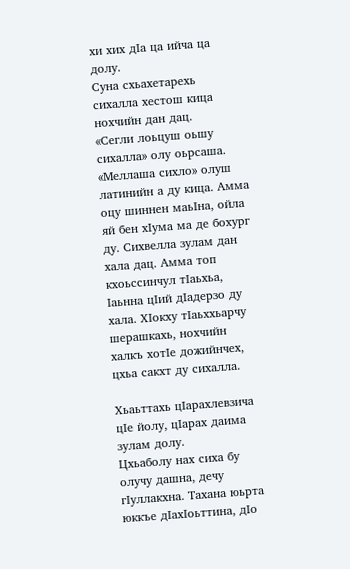хи хих дIа ца ийча ца долу.
Суна схьахетарехь сихалла хестош кица нохчийн дан дац.
«Сегли лоьцуш оьшу сихалла» олу оьрсаша. «Меллаша сихло» олуш латинийн а ду кица. Амма оцу шиннен маьIна, ойла яй бен хIума ма де бохург ду. Сихвелла зулам дан хала дац. Амма топ кхоьссинчул тIаьхьа, Iаьнна цIий дIадерзо ду хала. ХIокху тIаьххьарчу шерашкахь, нохчийн халкъ хотIе дожийнчех, цхьа сакхт ду сихалла.

Хьаьттахь цIарахлевзича цIе йолу, цIарах даима зулам долу.
Цхьаболу нах сиха бу олучу дашна, дечу гIуллакхна. Тахана юьрта юккъе дIахIоьттина, дIо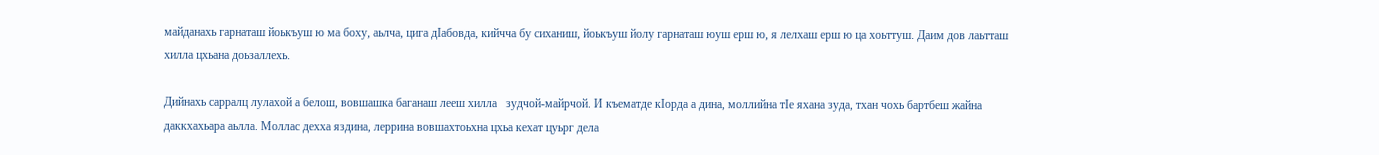майданахь гарнаташ йоькъуш ю ма боху, аьлча, цига дIабовда, кийчча бу сиханиш, йоькъуш йолу гарнаташ юуш ерш ю, я лелхаш ерш ю ца хоьттуш. Даим дов лаьтташ хилла цхьана доьзаллехь.

Дийнахь сарралц лулахой а белош, вовшашка баганаш лееш хилла   зудчой-майрчой. И къематде кIорда а дина, моллийна тIе яхана зуда, тхан чохь бартбеш жайна даккхахьара аьлла. Моллас дехха яздина, леррина вовшахтоьхна цхьа кехат цуьрг дела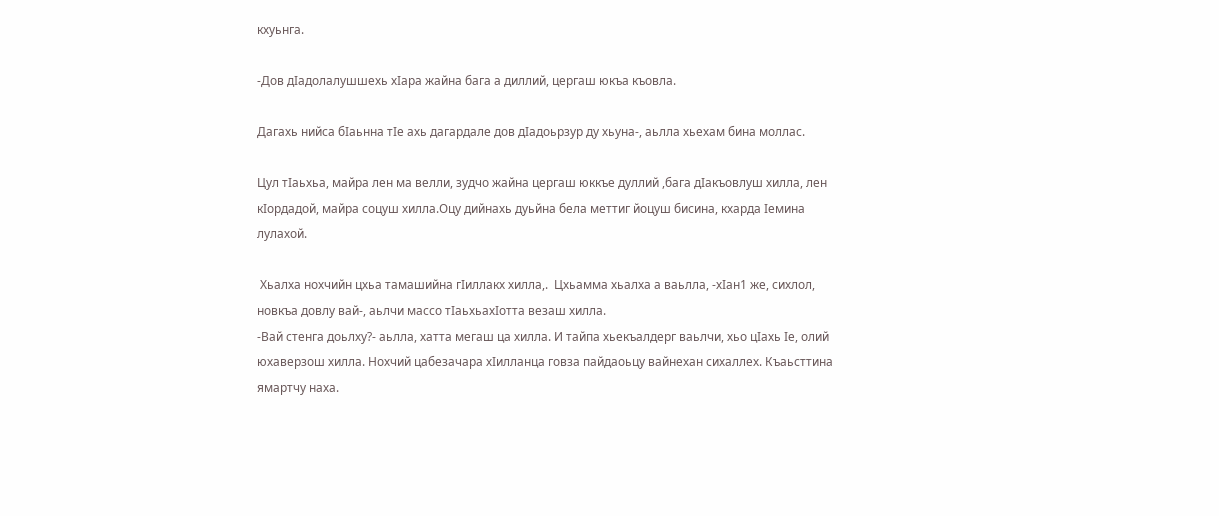кхуьнга.

-Дов дIадолалушшехь хIара жайна бага а диллий, цергаш юкъа къовла.

Дагахь нийса бIаьнна тIе ахь дагардале дов дIадоьрзур ду хьуна-, аьлла хьехам бина моллас.

Цул тIаьхьа, майра лен ма велли, зудчо жайна цергаш юккъе дуллий ,бага дIакъовлуш хилла, лен кIордадой, майра соцуш хилла.Оцу дийнахь дуьйна бела меттиг йоцуш бисина, кхарда Iемина лулахой.

 Хьалха нохчийн цхьа тамашийна гIиллакх хилла,.  Цхьамма хьалха а ваьлла, -хIан1 же, сихлол, новкъа довлу вай-, аьлчи массо тIаьхьахIотта везаш хилла.
-Вай стенга доьлху?- аьлла, хатта мегаш ца хилла. И тайпа хьекъалдерг ваьлчи, хьо цIахь Iе, олий юхаверзош хилла. Нохчий цабезачара хIилланца говза пайдаоьцу вайнехан сихаллех. Къаьсттина ямартчу наха.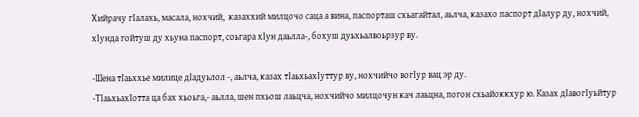Хийрачу гIалахь, масала, нохчий,  казаххий милцочо саца а вина, паспорташ схьагайтал, аьлча, казахо паспорт дIалур ду, нохчий, хIунда гойтуш ду хьуна паспорт, соьгара хIун даьлла-, бохуш дуьхьалвоьрзур ву.

-Шена тIаьххье милице дIадуьлол -, аьлча, казах тIаьхьахIуттур ву, нохчийчо вогIур вац эр ду.
-ТIаьхьахIотта ца бах хьоьга,- аьлла, шен пхьош лаьцча, нохчийчо милцочун кач лаьцна, погон схьайоккхур ю. Казах дIавогIуьйтур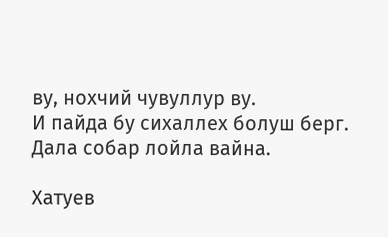ву, нохчий чувуллур ву.
И пайда бу сихаллех болуш берг. Дала собар лойла вайна.

Хатуев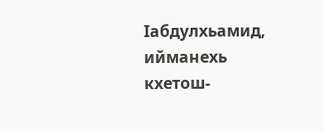Iабдулхьамид,
ийманехь кхетош-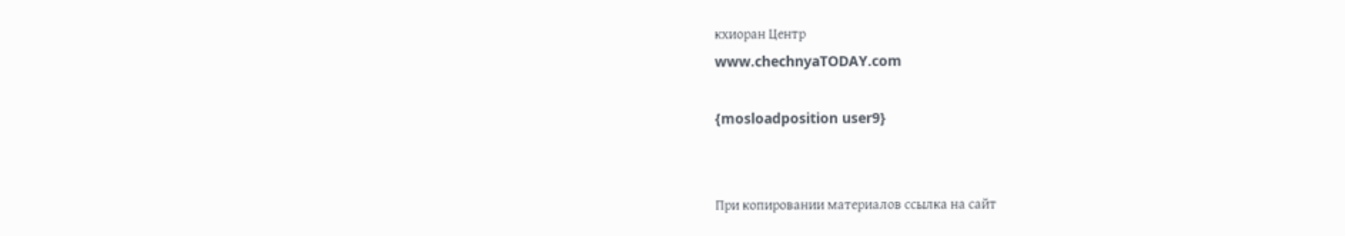кхиоран Центр
www.chechnyaTODAY.com

{mosloadposition user9}


При копировании материалов ссылка на сайт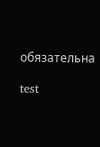обязательна

test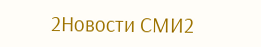2Новости СМИ2